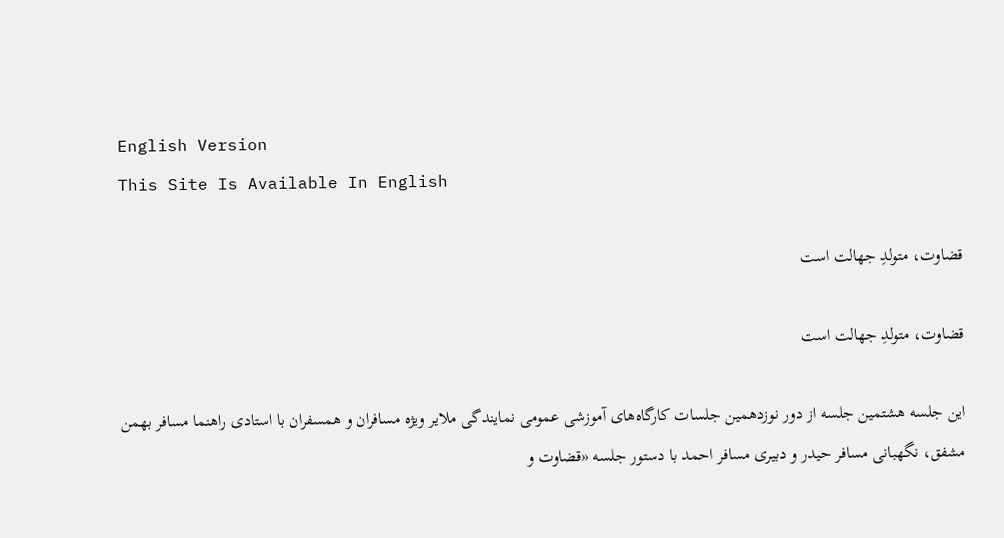English Version
This Site Is Available In English

قضاوت، متولدِ جهالت است

قضاوت، متولدِ جهالت است

این جلسه هشتمین جلسه از دور نوزدهمین جلسات کارگاه‌های آموزشی عمومی نمایندگی ملایر ویژه مسافران و همسفران با استادی راهنما مسافر بهمن مشفق، نگهبانی مسافر حیدر و دبیری مسافر احمد با دستور جلسه «قضاوت و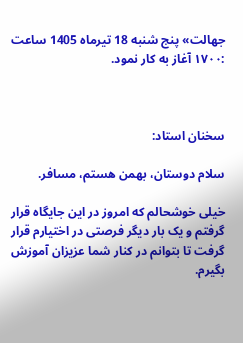جهالت» پنج شنبه 18 تیرماه 1405 ساعت :۱۷۰۰ آغاز به کار نمود.



سخنان استاد:

سلام دوستان، بهمن هستم، مسافر.

خیلی خوشحالم که امروز در این جایگاه قرار گرفتم و یک بار دیگر فرصتی در اختیارم قرار گرفت تا بتوانم در کنار شما عزیزان آموزش بگیرم.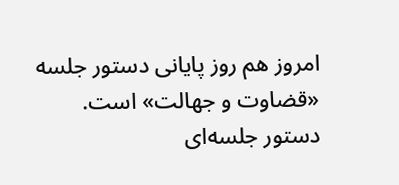امروز هم روز پایانی دستور جلسه «قضاوت و جهالت» است. دستور جلسه‌ای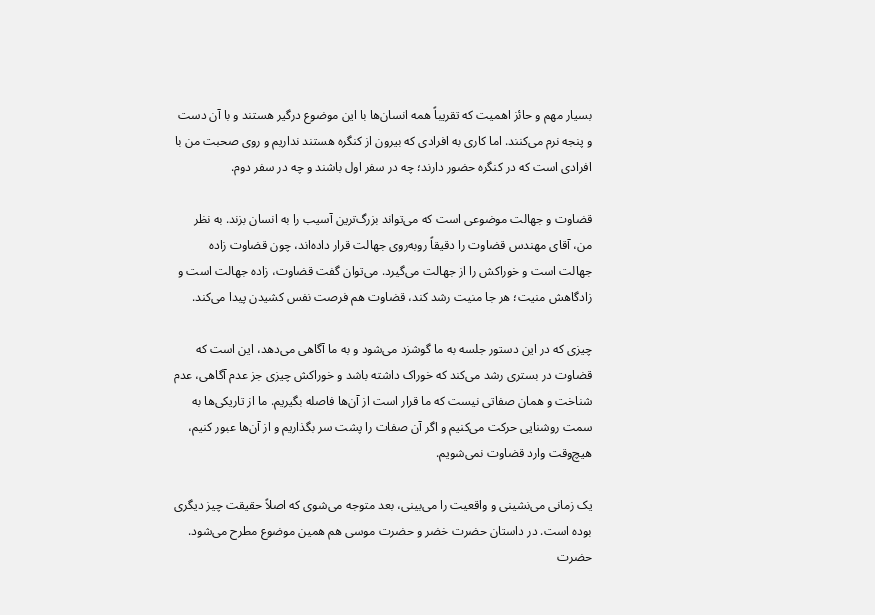بسیار مهم و حائز اهمیت که تقریباً همه انسان‌ها با این موضوع درگیر هستند و با آن دست و پنجه نرم می‌کنند. اما کاری به افرادی که بیرون از کنگره هستند نداریم و روی صحبت من با افرادی است که در کنگره حضور دارند؛ چه در سفر اول باشند و چه در سفر دوم.

قضاوت و جهالت موضوعی است که می‌تواند بزرگ‌ترین آسیب را به انسان بزند. به نظر من، آقای مهندس قضاوت را دقیقاً روبه‌روی جهالت قرار داده‌اند، چون قضاوت زاده جهالت است و خوراکش را از جهالت می‌گیرد. می‌توان گفت قضاوت، زاده جهالت است و زادگاهش منیت؛ هر جا منیت رشد کند، قضاوت هم فرصت نفس کشیدن پیدا می‌کند.

چیزی که در این دستور جلسه به ما گوشزد می‌شود و به ما آگاهی می‌دهد، این است که قضاوت در بستری رشد می‌کند که خوراک داشته باشد و خوراکش چیزی جز عدم آگاهی، عدم شناخت و همان صفاتی نیست که ما قرار است از آن‌ها فاصله بگیریم. ما از تاریکی‌ها به سمت روشنایی حرکت می‌کنیم و اگر آن صفات را پشت سر بگذاریم و از آن‌ها عبور کنیم، هیچ‌وقت وارد قضاوت نمی‌شویم.

یک زمانی می‌نشینی و واقعیت را می‌بینی، بعد متوجه می‌شوی که اصلاً حقیقت چیز دیگری بوده است. در داستان حضرت خضر و حضرت موسی هم همین موضوع مطرح می‌شود. حضرت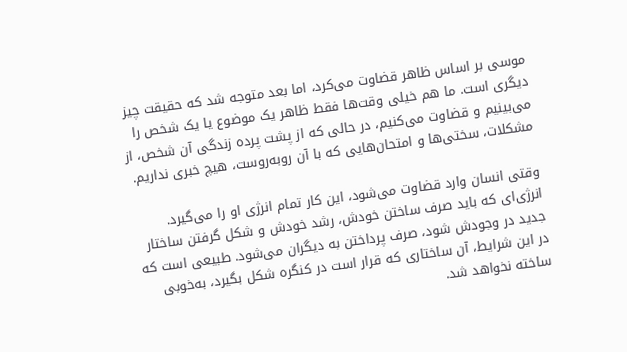موسی بر اساس ظاهر قضاوت می‌کرد، اما بعد متوجه شد که حقیقت چیز دیگری است. ما هم خیلی وقت‌ها فقط ظاهر یک موضوع یا یک شخص را می‌بینیم و قضاوت می‌کنیم، در حالی که از پشت پرده زندگی آن شخص، از مشکلات، سختی‌ها و امتحان‌هایی که با آن روبه‌روست، هیچ خبری نداریم.

وقتی انسان وارد قضاوت می‌شود، این کار تمام انرژی او را می‌گیرد. انرژی‌ای که باید صرف ساختن خودش، رشد خودش و شکل گرفتن ساختار جدید در وجودش شود، صرف پرداختن به دیگران می‌شود. طبیعی است که در این شرایط، آن ساختاری که قرار است در کنگره شکل بگیرد، به‌خوبی ساخته نخواهد شد.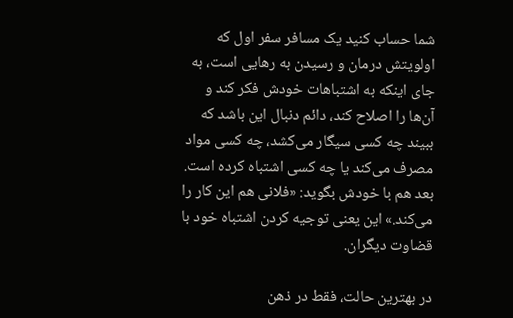شما حساب کنید یک مسافر سفر اول که اولویتش درمان و رسیدن به رهایی است، به جای اینکه به اشتباهات خودش فکر کند و آن‌ها را اصلاح کند، دائم دنبال این باشد که ببیند چه کسی سیگار می‌کشد، چه کسی مواد مصرف می‌کند یا چه کسی اشتباه کرده است. بعد هم با خودش بگوید: «فلانی هم این کار را می‌کند.» این یعنی توجیه کردن اشتباه خود با قضاوت دیگران.

در بهترین حالت، فقط در ذهن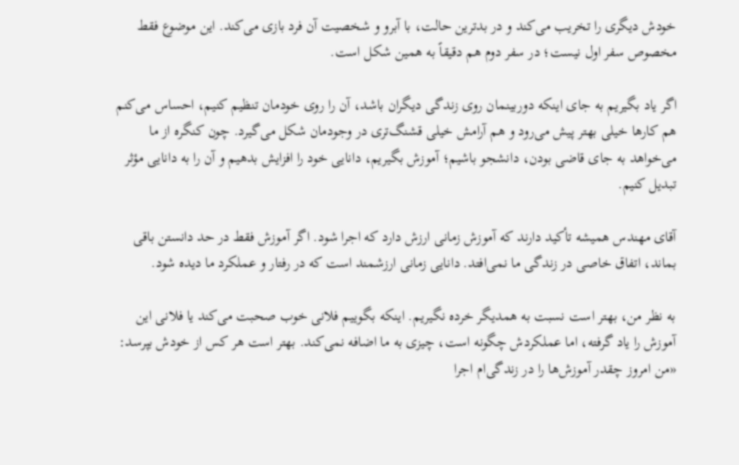خودش دیگری را تخریب می‌کند و در بدترین حالت، با آبرو و شخصیت آن فرد بازی می‌کند. این موضوع فقط مخصوص سفر اول نیست؛ در سفر دوم هم دقیقاً به همین شکل است.

اگر یاد بگیریم به جای اینکه دوربینمان روی زندگی دیگران باشد، آن را روی خودمان تنظیم کنیم، احساس می‌کنم هم کارها خیلی بهتر پیش می‌رود و هم آرامش خیلی قشنگ‌تری در وجودمان شکل می‌گیرد. چون کنگره از ما می‌خواهد به جای قاضی بودن، دانشجو باشیم؛ آموزش بگیریم، دانایی خود را افزایش بدهیم و آن را به دانایی مؤثر تبدیل کنیم.

آقای مهندس همیشه تأکید دارند که آموزش زمانی ارزش دارد که اجرا شود. اگر آموزش فقط در حد دانستن باقی بماند، اتفاق خاصی در زندگی ما نمی‌افتد. دانایی زمانی ارزشمند است که در رفتار و عملکرد ما دیده شود.

به نظر من، بهتر است نسبت به همدیگر خرده نگیریم. اینکه بگوییم فلانی خوب صحبت می‌کند یا فلانی این آموزش را یاد گرفته، اما عملکردش چگونه است، چیزی به ما اضافه نمی‌کند. بهتر است هر کس از خودش بپرسد: «من امروز چقدر آموزش‌ها را در زندگی‌ام اجرا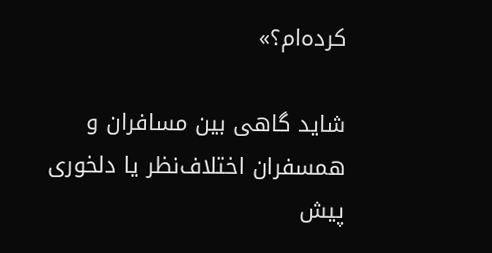کرده‌ام؟»

شاید گاهی بین مسافران و همسفران اختلاف‌نظر یا دلخوری پیش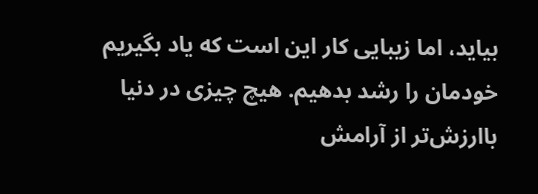بیاید، اما زیبایی کار این است که یاد بگیریم خودمان را رشد بدهیم. هیچ چیزی در دنیا باارزش‌تر از آرامش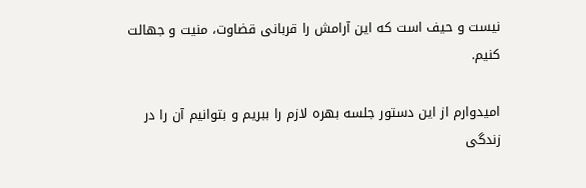نیست و حیف است که این آرامش را قربانی قضاوت، منیت و جهالت کنیم.

امیدوارم از این دستور جلسه بهره لازم را ببریم و بتوانیم آن را در زندگی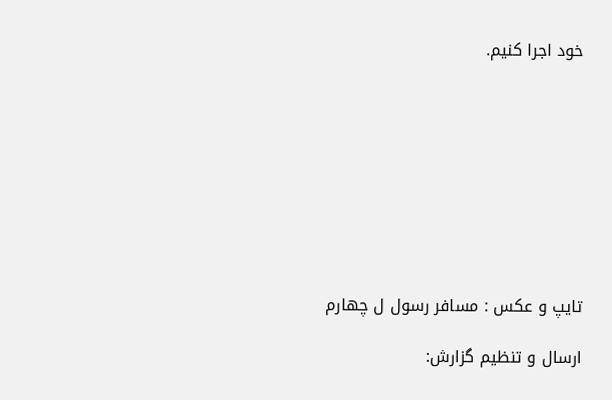خود اجرا کنیم.









تایپ و عکس : مسافر رسول ل چهارم

ارسال و تنظیم گزارش: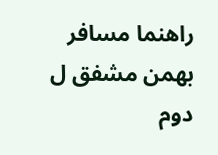راهنما مسافر بهمن مشفق ل دوم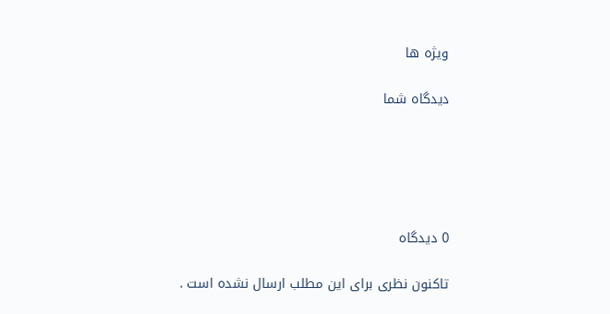ویژه ها

دیدگاه شما





0 دیدگاه

تاکنون نظری برای این مطلب ارسال نشده است .